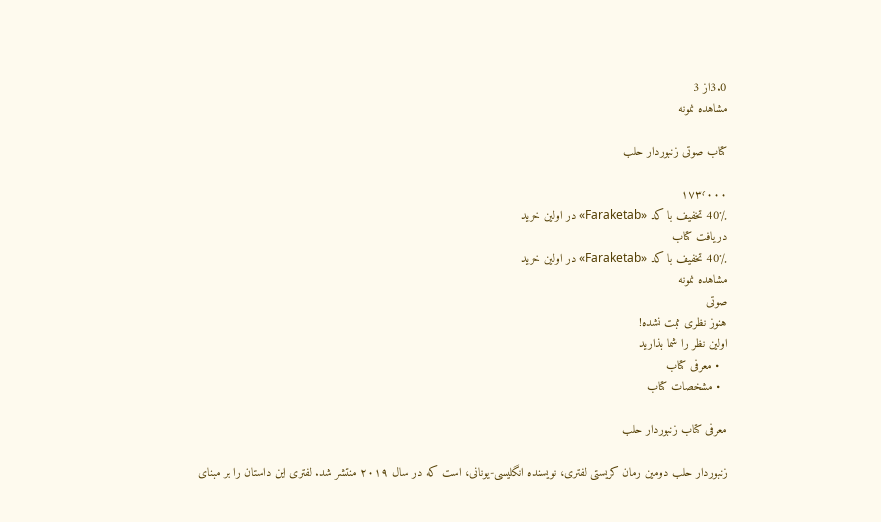3.0از 3
مشاهده نمونه

کتاب صوتی زنبوردار حلب

۱۷۳٬۰۰۰
40٪ تخفیف با کد «Faraketab» در اولین خرید
دریافت کتاب
40٪ تخفیف با کد «Faraketab» در اولین خرید
مشاهده نمونه
صوتی
هنوز نظری ثبت نشده!
اولین نظر را شما بذارید
  • معرفی کتاب
  • مشخصات کتاب

معرفی کتاب زنبوردار حلب

زنبوردار حلب دومین رمان کریستی لفتری، نویسنده انگلیسی-یونانی، است که در سال ۲۰۱۹ منتشر شد. لفتری این داستان را بر مبنای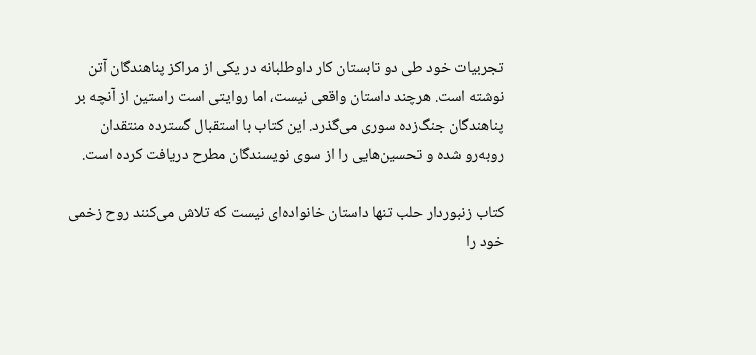تجربیات خود طی دو تابستان کار داوطلبانه در یکی از مراکز پناهندگان آتن نوشته است. هرچند داستان واقعی نیست، اما روایتی است راستین از آنچه بر پناهندگان جنگ‌زده سوری می‌گذرد. این کتاب با استقبال گسترده منتقدان روبه‌رو شده و تحسین‌هایی را از سوی نویسندگان مطرح دریافت کرده است.

کتاب زنبوردار حلب تنها داستان خانواده‌ای نیست که تلاش می‌کنند روح زخمی خود را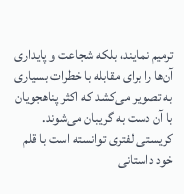ترمیم نمایند، بلکه شجاعت و پایداری آن‌ها را برای مقابله با خطرات بسیاری به تصویر می‌کشد که اکثر پناهجویان با آن دست به گریبان می‌شوند.
کریستی لفتری توانسته است با قلم خود داستانی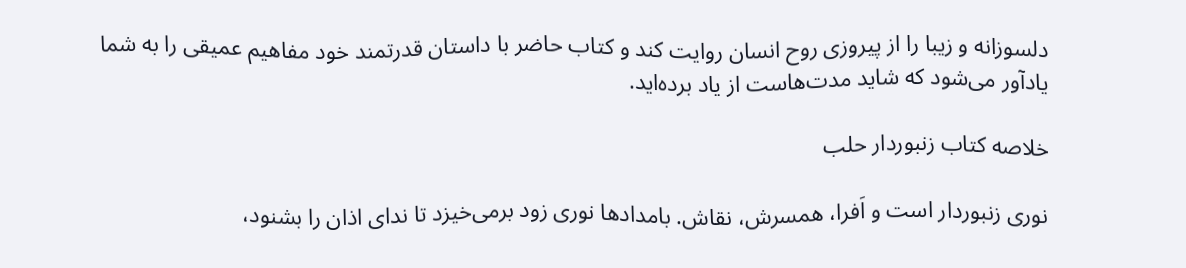دلسوزانه و زیبا را از پیروزی روح انسان روایت کند و کتاب حاضر با داستان قدرتمند خود مفاهیم عمیقی را به شما یادآور می‌شود که شاید مدت‌هاست از یاد برده‌اید.

خلاصه کتاب زنبوردار حلب

نوری زنبوردار است و اَفرا، همسرش، نقاش. بامدادها نوری زود برمی‌خیزد تا ندای اذان را بشنود،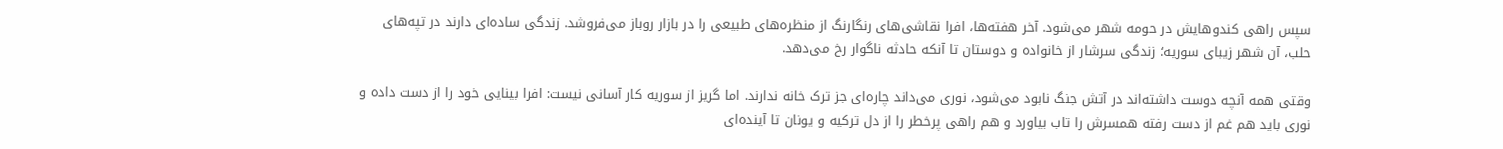سپس راهی کندوهایش در حومه شهر می‌شود. آخر هفته‌ها، افرا نقاشی‌های رنگارنگ از منظره‌های طبیعی را در بازار روباز می‌فروشد. زندگی ساده‌ای دارند در تپه‌های حلب، آن شهر زیبای سوریه؛ زندگی سرشار از خانواده و دوستان تا آنکه حادثه ناگوار رخ می‌دهد.

وقتی همه آنچه دوست داشته‌اند در آتش جنگ نابود می‌شود، نوری می‌داند چاره‌ای جز ترک خانه ندارند. اما گریز از سوریه کار آسانی نیست: افرا بینایی خود را از دست داده و نوری باید هم غم از دست رفته همسرش را تاب بیاورد و هم راهی پرخطر را از دل ترکیه و یونان تا آینده‌ای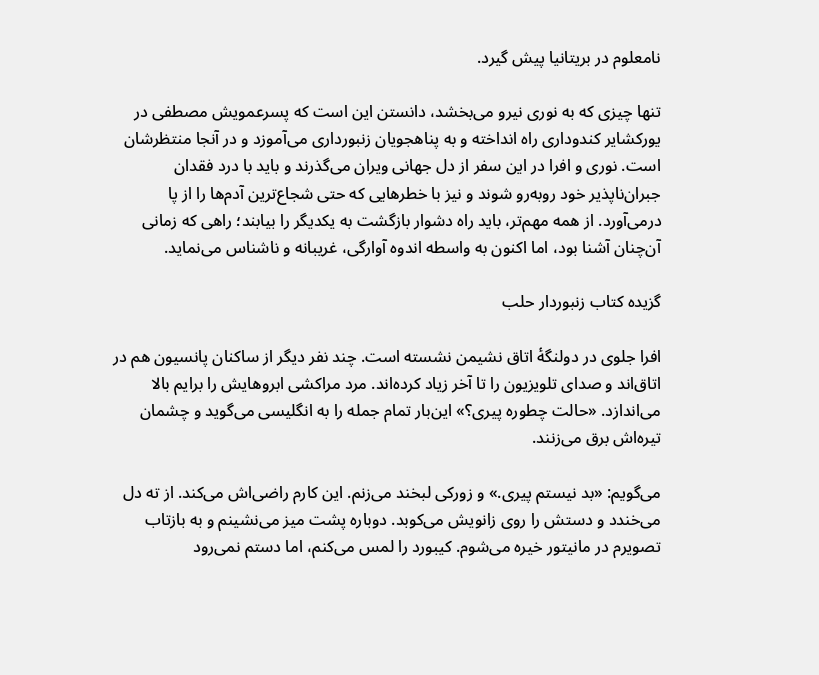نامعلوم در بریتانیا پیش گیرد.

تنها چیزی که به نوری نیرو می‌بخشد، دانستن این است که پسرعمویش مصطفی در یورکشایر کندوداری راه انداخته و به پناهجویان زنبورداری می‌آموزد و در آنجا منتظرشان است. نوری و افرا در این سفر از دل جهانی ویران می‌گذرند و باید با درد فقدان جبران‌ناپذیر خود روبه‌رو شوند و نیز با خطرهایی که حتی شجاع‌ترین آدم‌ها را از پا درمی‌آورد. از همه مهم‌تر، باید راه دشوار بازگشت به یکدیگر را بیابند؛ راهی که زمانی آن‌چنان آشنا بود، اما اکنون به واسطه اندوه آوارگی، غریبانه و ناشناس می‌نماید.

گزیده کتاب زنبوردار حلب

افرا جلوی در دولنگۀ اتاق نشیمن نشسته است. چند نفر دیگر از ساکنان پانسیون هم در اتاق‌اند و صدای تلویزیون را تا آخر زیاد کرده‌اند. مرد مراکشی ابروهایش را برایم بالا می‌اندازد. «حالت چطوره پیری؟» این‌بار تمام جمله را به انگلیسی می‌گوید و چشمان تیره‌اش برق می‌زنند.

می‌گویم: «بد نیستم پیری.» و زورکی لبخند می‌زنم. این کارم راضی‌اش می‌کند. از ته دل می‌خندد و دستش را روی زانویش می‌کوبد. دوباره پشت میز می‌نشینم و به بازتاب تصویرم در مانیتور خیره می‌شوم. کیبورد را لمس می‌کنم، اما دستم نمی‌رود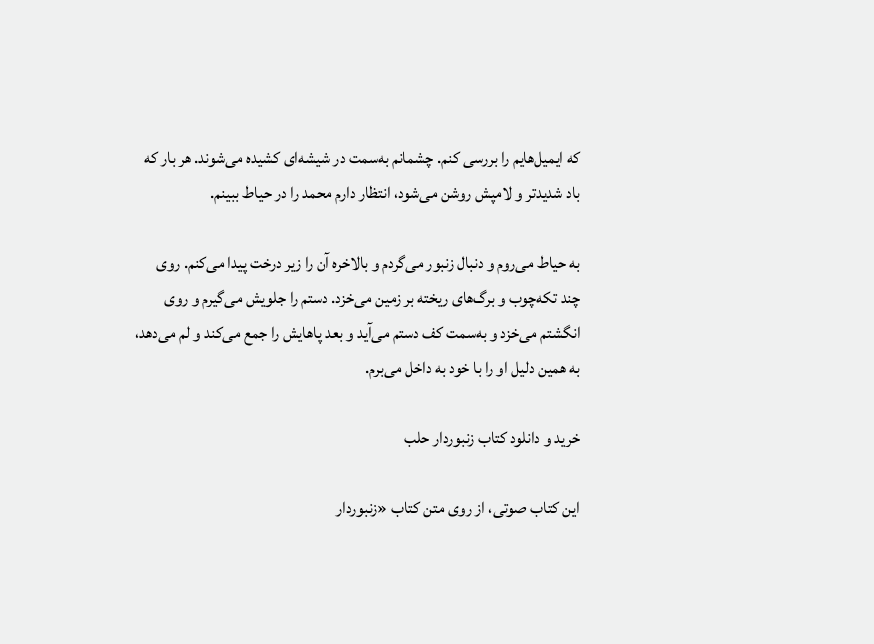که ایمیل‌هایم را بررسی کنم. چشمانم به‌سمت در شیشه‌ای کشیده می‌شوند. هر بار که باد شدیدتر و لامپش روشن می‌شود، انتظار دارم محمد را در حیاط ببینم.

به حیاط می‌روم و دنبال زنبور می‌گردم و بالاخره آن را زیر درخت پیدا می‌کنم. روی چند تکه‌چوب و برگ‌های ریخته بر زمین می‌خزد. دستم را جلویش می‌گیرم و روی انگشتم می‌خزد و به‌سمت کف دستم می‌آید و بعد پاهایش را جمع می‌کند و لم می‌دهد، به همین دلیل او را با خود به داخل می‌برم.

خرید و دانلود کتاب زنبوردار حلب

این کتاب صوتی، از روی متن کتاب «زنبوردار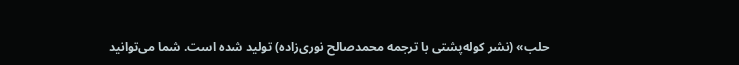حلب» (نشر کوله‌پشتی با ترجمه محمدصالح نوری‌زاده) تولید شده است. شما می‌توانید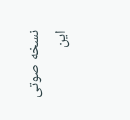نسخه صوتی این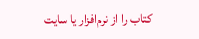کتاب را از نرم‌افزار یا سایت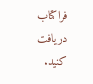فراکتاب دریافت کنید.